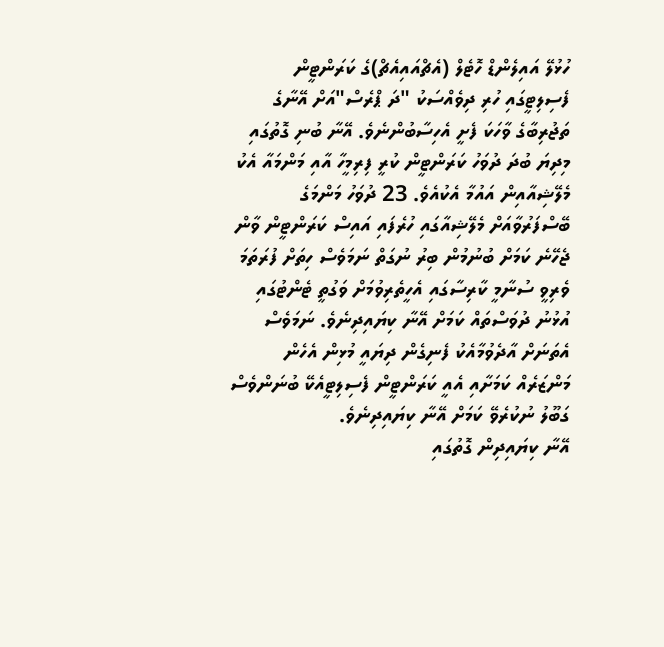ހުޅުލޭ އައިލެންޑް ހޮޓެލް (އެޗްއައިއެޗް)ގެ ކަރަންޓީން ފެސިލިޓީގައި ހުރި ދިވެއްސަކު "ދަ ޕްރެސް"އަށް އޭނާގެ ތަޖުރިބާގެ ވާހަކަ ފެށީ އެހިސާބުންނެވެ. އޭނާ ބުނި ގޮތުގައި މިދިޔަ ބުދަ ދުވަހު ކަރަންޓީން ކުރީ ފިރިމީހާ އާއި މަންމައާ އެކު މެލޭޝިއާއިން އައުމާ އެކުއެވެ. 23 ދުވަހު މަންމަގެ ބޭސްފަރުވާއަށް މެލޭޝިއާގައި ހުރެފައި އައިސް ކަރަންޓީން ވާން ޖެހޭނެ ކަމަށް ބުނުމުން ބިރު ނުގަތް ނަމަވެސް ހިތަށް ފުރަތަމަ ވެރިވީ ސުނާމީ ކާރިސާގައި އެހީތެރިވުމަށް ވަގުތީ ޓެންޓުގައި އުޅުނު ދުވަސްތައް ކަމަށް އޭނާ ކިޔައިދިނެވެ. ނަމަވެސް އެތަނަށް އާދެވުމާއެކު ފެނިގެން ދިޔައީ މުޅިން އެހެން މަންޒަރެއް ކަމަށާއި އެއީ ކަރަންޓީން ފެސިލިޓީއެކޭ ބުނަންވެސް ގަބޫލު ނުކުރެވޭ ކަމަށް އޭނާ ކިޔައިދިނެވެ.
އޭނާ ކިޔައިދިން ގޮތުގައި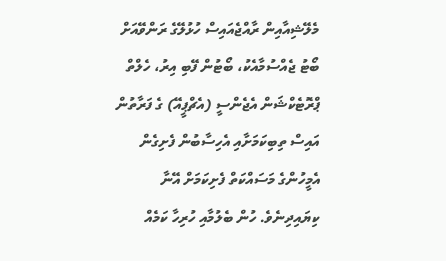މެލޭޝިއާއިން ރާއްޖެއައިސް ހުޅުލޭގެ ރަންވޭއަށް ބޯޓު ޖެއްސުމާއެކު، ބޯޓުން ފޭބި އިރު، ހެލްތް ޕްރޮޓެކްޝަން އެޖެންސީ (އެޗްޕީއޭ) ގެ ފަރާތުން އައިސް ތިބިކަމަށާއި އެހިސާބުން ފެށިގެން އެމީހުންގެ މަސައްކަތް ފެށިކަމަށް އޭނާ ކިޔައިދިނެވެ. ހުން ބެލުމާއި ހުރިހާ ކަމެއް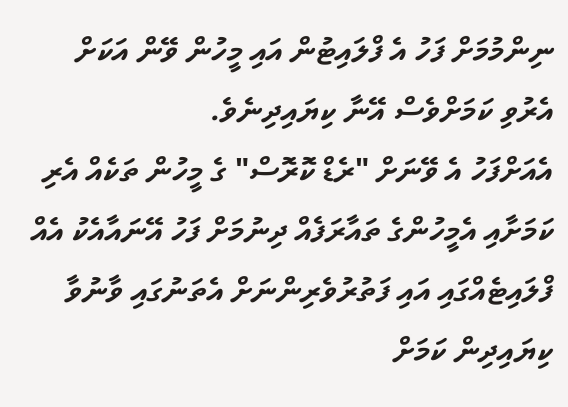ނިންމުމަށް ފަހު އެ ފްލައިޓުން އައި މީހުން ވޭން އަކަށް އެރުވި ކަމަށްވެސް އޭނާ ކިޔައިދިނެވެ.
އެއަށްފަހު އެ ވޭނަށް "ރެޑް ކޮރޮސް" ގެ މީހުން ތަކެއް އެރި ކަމަށާއި އެމީހުންގެ ތައާރަފެއް ދިނުމަށް ފަހު އޭނައާއެކު އެއް ފްލައިޓެއްގައި އައި ފަތުރުވެރިންނަށް އެތަނުގައި ވާނުވާ ކިޔައިދިން ކަމަށް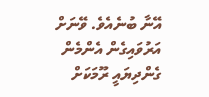އޭނާ ބުނެއެވެ. ވޭނަށް އަރުވައިގެން އެންމެން ގެންދިޔައީ ރޫމަކަށް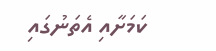ކަމަށާއި އެތަނުގައި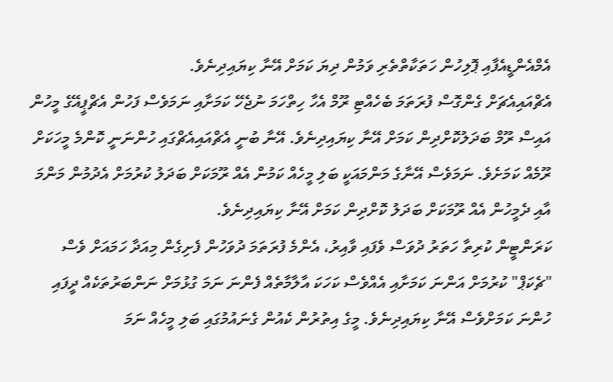އެމްއެންޑީއެފާއި ޕޮލިހުން ހަތަކާތްތެރި ވަމުން ދިޔަ ކަމަށް އޭނާ ކިޔައިދިނެވެ.
އެޗްއައިއެޗަށް ގެންގޮސް ފުރަތަމަ ބެހެއްޓި ރޫމް އެހާ ހިތްހަމަ ނުޖެހޭ ކަމަށާއި ނަމަވެސް ފަހުން އެޗްޕީއޭގެ މީހުން އައިސް ރޫމް ބަދަލުކޮށްދިން ކަމަށް އޭނާ ކިޔައިދިނެވެ. އޭނާ ބުނީ އެޗްއައިއެޗްގައި ހުންނަނީ ކޮންމެ މީހަކަށް ރޫމެއް ކަމަށެވެ. ނަމަވެސް އޭނާގެ މަންމައަކީ ބަލި މީހެއް ކަމުން އެއް ރޫމަކަށް ބަދަލު ކުރުމަށް އެދުމުން މަންމަ އާއި ދެމީހުން އެއް ރޫމަކަށް ބަދަލު ކޮށްދިން ކަމަށް އޭނާ ކިޔައިދިނެވެ.
ކަރަންޓީން ކުރިތާ ހަތަރު ދުވަސް ވެފައި ވާއިރު، އެންމެ ފުރަތަމަ ދުވަހުން ފެށިގެން މިއަދާ ހަމައަށް ވެސް "ޗެކަޕް" ކުރުމަށް އަންނަ ކަމަށާއި އެއްވެސް ކަހަކަ އާލާމާތެއް ފެންނަ ނަމަ ގުޅުމަށް ނަންބަރުތަކެއް ދީފައި ހުންނަ ކަމަށްވެސް އޭނާ ކިޔައިދިނެވެ. މީގެ އިތުރުން ކެއުން ގެނައުމުގައި ބަލި މީހެއް ނަމަ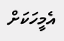އެމީހަކަށް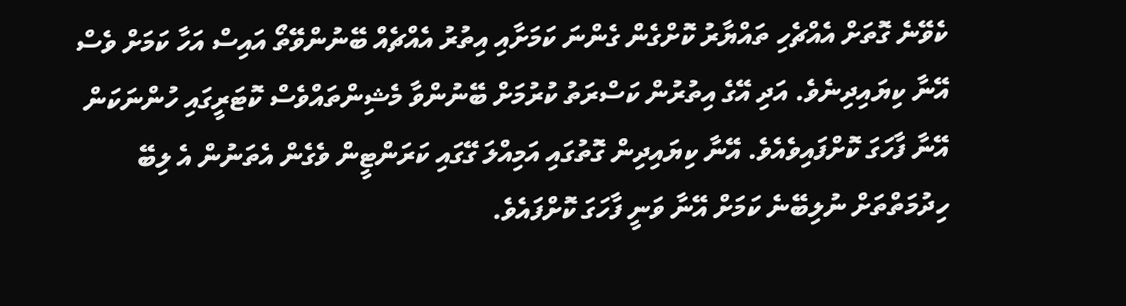ކެވޭނެ ގޮތަށް އެއްޗެހި ތައްޔާރު ކޮށްގެން ގެންނަ ކަމަށާއި އިތުރު އެއްޗެއް ބޭނުންވޭތޯ އައިސް އަހާ ކަމަށް ވެސް އޭނާ ކިޔައިދިނެވެ. އަދި އޭގެ އިތުރުން ކަސްރަތު ކުރުމަށް ބޭނުންވާ މެޝިންތައްވެސް ކޮޓަރީގައި ހުންނަކަން އޭނާ ފާހަގަ ކޮށްފައިވެއެވެ. އޭނާ ކިޔައިދިން ގޮތުގައި އަމިއްލަ ގޭގައި ކަރަންޓީން ވެގެން އެތަނުން އެ ލިބޭ ހިދުމަތްތަށް ނުލިބޭނެ ކަމަށް އޭނާ ވަނީ ފާހަގަ ކޮށްފައެވެ.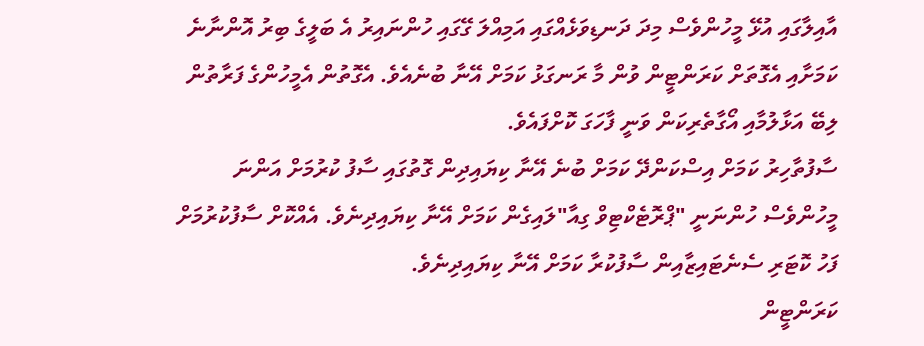އާއިލާގައި އުޅޭ މީހުންވެސް މިދަ ދަނޑިވަޅެއްގައި އަމިއްލަ ގޭގައި ހުންނައިރު އެ ބަލީގެ ބިރު އޮންނާނެ ކަމަށާއި އެގޮތަށް ކަރަންޓީން ވުން މާ ރަނގަޅު ކަމަށް އޭނާ ބުނެއެވެ. އެގޮތުން އެމީހުންގެ ފަރާތުން ލިބޭ އަޅާލުމާއި އޯގާތެރިކަން ވަނީ ފާހަގަ ކޮށްފައެވެ.
ސާފުތާހިރު ކަމަށް އިސްކަންދޭ ކަމަށް ބުނެ އޭނާ ކިޔައިދިން ގޮތުގައި ސާފު ކުރުމަށް އަންނަ މީހުންވެސް ހުންނަނީ "ޕްރޮޓެކްޓިވް ގިއާ"ލައިގެން ކަމަށް އޭނާ ކިޔައިދިނެވެ. އެއްކޮށް ސާފުކުރުމަށް ފަހު ކޮޓަރި ސެނެޓައިޒާއިން ސާފުކުރާ ކަމަށް އޭނާ ކިޔައިދިނެވެ.
ކަރަންޓީން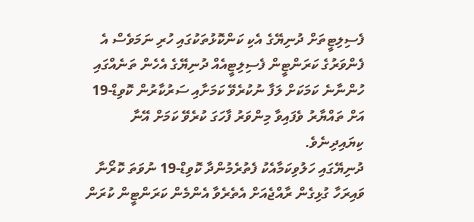ފެސިލިޓީތަށް ދުނިޔޭގެ އެކި ކަންކޮޅުތަކުގައި ހުރި ނަމަވެސް އެ ފެންވަރުގެ ކަރަންޓީން ފެސިލިޓީއެއް ދުނިޔޭގެ އެހެން ތަނެއްގައި ހުންނާނެ ކަމަކަށް ލަފާ ނުކުރެވޭ ކަމަށާއި ސަރުކާރުން ކޮވިޑް-19 އަށް ތައްޔާރު ވެފައިވާ މިންވަރު ފާހަގަ ކުރެވޭ ކަމަށް އޭނާ ކިޔައިދިނެވެ.
ދުނިޔޭގައި ހަލުވިކަމާއެކު ފެތުރެމުންދާ ކޮވިޑް-19 ނުވަތަ ކޮރޯނާ ވައިރަހާ ގުޅިގެން ރާއްޖެއަށް އެތެރެވާ އެންމެން ކަރަންޓީން ކުރަން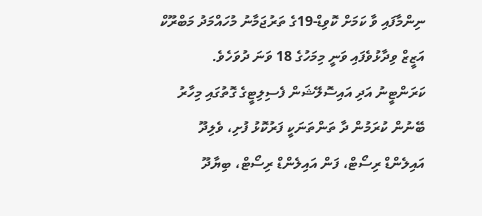ނިންމާފައި ވާ ކަމަށް ކޮވިޑް-19ގެ ތަރުޖަމާނު މުހައްމަދު މަބްރޫކް އަޒީޒް ވިދާޅުވެފައި ވަނީ މިމަހުގެ 18 ވަނަ ދުވަހެވެ.
ކަރަންޓީނު އަދި އައިސޮލޭޝަން ފެސިލިޓީގެ ގޮތުގައި މިހާރު ބޭނުން ކުރަމުން ދާ ތަންތަނަކީ ފަރުކޮޅު ފުށި، ވެލިދޫ އައިލެންޑް ރިސޯޓް، ފަން އައިލެންޑް ރިސޯޓް، ބިޔާދޫ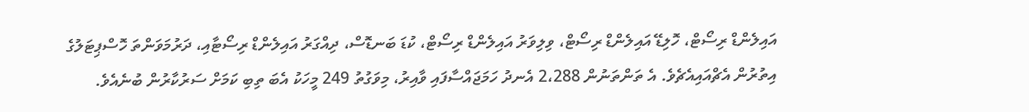އައިލެންޑް ރިސޯޓް، ހޮލިޑޭ އައިލެންޑް ރިސޯޓް، ވިލިވަރު އައިލެންޑް ރިސޯޓް، ކުޑަ ބަނޑޮސް، ދިއްގަރު އައިލެންޑް ރިސޯޓާއި، ދަރުމަވަންތަ ހޮސްޕިޓަލުގެ އިތުރުން އެޗްއައިއެޗެވެ. އެ ތަންތަނުން 2،288 އެނދު ހަމަޖައްސާފައި ވާއިރު، މިވަގުތު 249 މީހަކު އެބަ ތިބި ކަމަށް ސަރުކާރުން ބުނެއެވެ.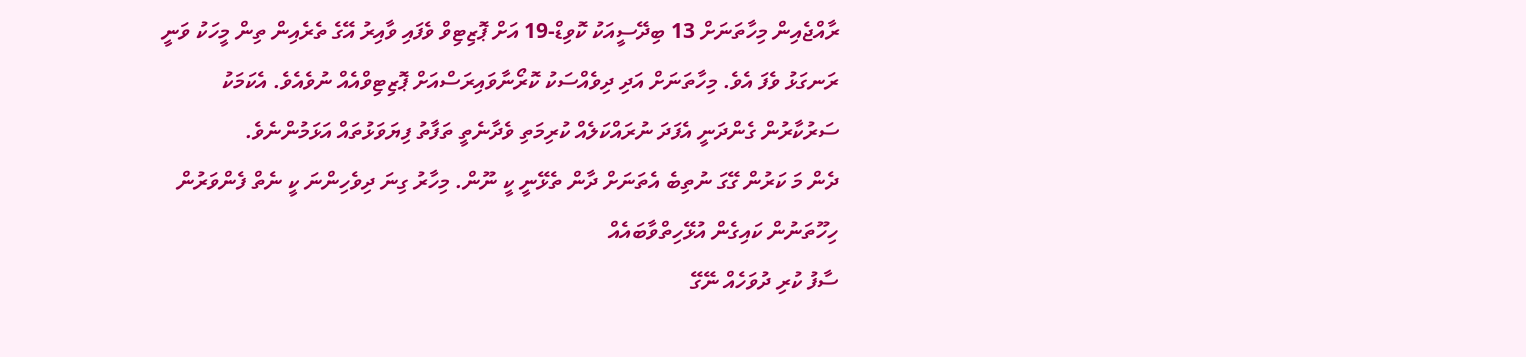ރާއްޖެއިން މިހާތަނަށް 13 ބިދޭސީއަކު ކޮވިޑް-19 އަށް ޕޮޒިޓިވް ވެފައި ވާއިރު އޭގެ ތެރެއިން ތިން މީހަކު ވަނީ ރަނގަޅު ވެފަ އެވެ. މިހާތަނަށް އަދި ދިވެއްސަކު ކޮރޯނާވައިރަސްއަށް ޕޮޒިޓިވްއެއް ނުވެއެވެ. އެކަމަކު ސަރުކާރުން ގެންދަނީ އެފަދަ ނުރައްކަލެއް ކުރިމަތި ވެދާނެތީ ތަފާތު ފިޔަވަޅުތައް އަޅަމުންނެވެ.
ދެން މަ ކަރުން ގޭގަ ނުތިބެ އެތަނަށް ދާން ތެޅޭނީ ކީ ނޫން. މިހާރު ގިނަ ދިވެހިންނަ ކީ ނެތް ފެންވަރުން ހިހޫތަނުން ކައިގެން އުޅޭހިތްވާބައެއް
ސާފު ކުރި ދުވަހެއް ނޭގޭ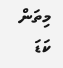މިތަން
ކަޑަ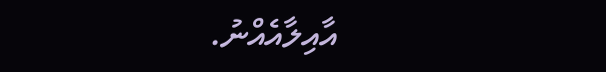އާއިލާއެއްނު.